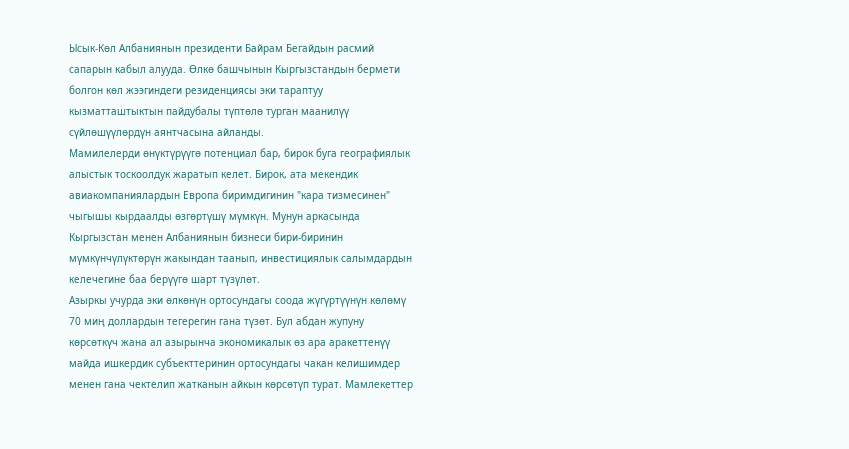Ысык-Көл Албаниянын президенти Байрам Бегайдын расмий сапарын кабыл алууда. Өлкө башчынын Кыргызстандын бермети болгон көл жээгиндеги резиденциясы эки тараптуу кызматташтыктын пайдубалы түптөлө турган маанилүү сүйлөшүүлөрдүн аянтчасына айланды.
Мамилелерди өнүктүрүүгө потенциал бар, бирок буга географиялык алыстык тоскоолдук жаратып келет. Бирок, ата мекендик авиакомпаниялардын Европа биримдигинин "кара тизмесинен" чыгышы кырдаалды өзгөртүшү мүмкүн. Мунун аркасында Кыргызстан менен Албаниянын бизнеси бири-биринин мүмкүнчүлүктөрүн жакындан таанып, инвестициялык салымдардын келечегине баа берүүгө шарт түзүлөт.
Азыркы учурда эки өлкөнүн ортосундагы соода жүгүртүүнүн көлөмү 70 миң доллардын тегерегин гана түзөт. Бул абдан жупуну көрсөткүч жана ал азырынча экономикалык өз ара аракеттенүү майда ишкердик субъекттеринин ортосундагы чакан келишимдер менен гана чектелип жатканын айкын көрсөтүп турат. Мамлекеттер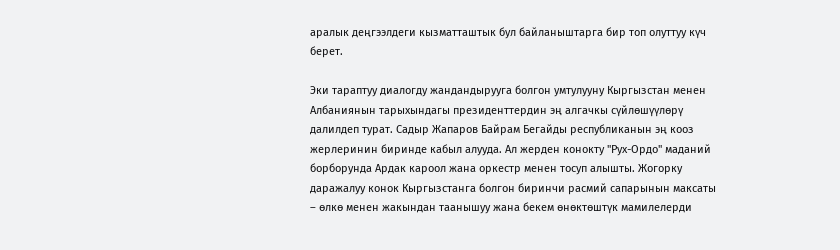аралык деңгээлдеги кызматташтык бул байланыштарга бир топ олуттуу күч берет.

Эки тараптуу диалогду жандандырууга болгон умтулууну Кыргызстан менен Албаниянын тарыхындагы президенттердин эң алгачкы сүйлөшүүлөрү далилдеп турат. Садыр Жапаров Байрам Бегайды республиканын эң кооз жерлеринин биринде кабыл алууда. Ал жерден конокту "Рух-Ордо" маданий борборунда Ардак кароол жана оркестр менен тосуп алышты. Жогорку даражалуу конок Кыргызстанга болгон биринчи расмий сапарынын максаты – өлкө менен жакындан таанышуу жана бекем өнөктөштүк мамилелерди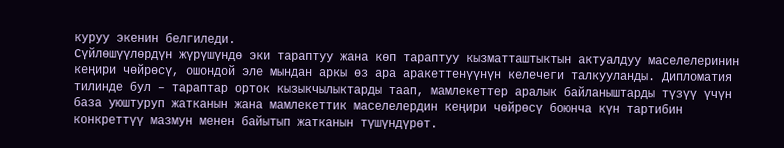куруу экенин белгиледи.
Сүйлөшүүлөрдүн жүрүшүндө эки тараптуу жана көп тараптуу кызматташтыктын актуалдуу маселелеринин кеңири чөйрөсү, ошондой эле мындан аркы өз ара аракеттенүүнүн келечеги талкууланды. Дипломатия тилинде бул – тараптар орток кызыкчылыктарды таап, мамлекеттер аралык байланыштарды түзүү үчүн база уюштуруп жатканын жана мамлекеттик маселелердин кеңири чөйрөсү боюнча күн тартибин конкреттүү мазмун менен байытып жатканын түшүндүрөт.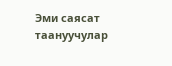Эми саясат таануучулар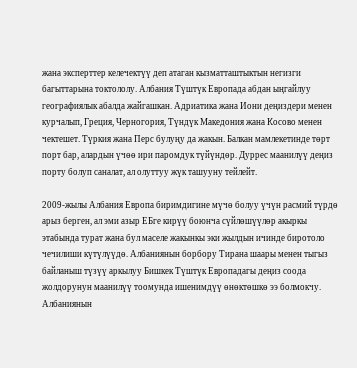жана эксперттер келечектүү деп атаган кызматташтыктын негизги багыттарына токтололу. Албания Түштүк Европада абдан ыңгайлуу географиялык абалда жайгашкан. Адриатика жана Иони деңиздери менен курчалып, Греция, Черногория, Түндүк Македония жана Косово менен чектешет. Түркия жана Перс булуңу да жакын. Балкан мамлекетинде төрт порт бар, алардын үчөө ири паромдук түйүндөр. Дуррес маанилүү деңиз порту болуп саналат, ал олуттуу жүк ташууну тейлейт.

2009-жылы Албания Европа биримдигине мүчө болуу үчүн расмий түрдө арыз берген, ал эми азыр ЕБге кирүү боюнча сүйлөшүүлөр акыркы этабында турат жана бул маселе жакынкы эки жылдын ичинде биротоло чечилиши күтүлүүдө. Албаниянын борбору Тирана шаары менен тыгыз байланыш түзүү аркылуу Бишкек Түштүк Европадагы деңиз соода жолдорунун маанилүү тоомунда ишенимдүү өнөктөшкө ээ болмокчу.
Албаниянын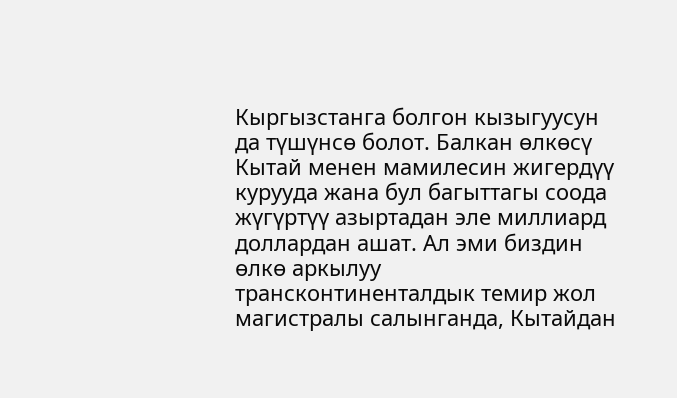Кыргызстанга болгон кызыгуусун да түшүнсө болот. Балкан өлкөсү Кытай менен мамилесин жигердүү курууда жана бул багыттагы соода жүгүртүү азыртадан эле миллиард доллардан ашат. Ал эми биздин өлкө аркылуу трансконтиненталдык темир жол магистралы салынганда, Кытайдан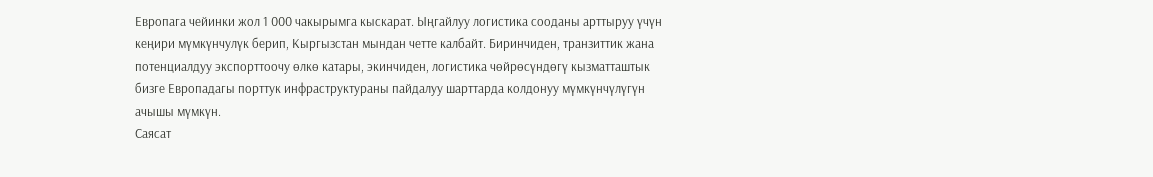Европага чейинки жол 1 000 чакырымга кыскарат. Ыңгайлуу логистика сооданы арттыруу үчүн кеңири мүмкүнчулүк берип, Кыргызстан мындан четте калбайт. Биринчиден, транзиттик жана потенциалдуу экспорттоочу өлкө катары, экинчиден, логистика чөйрөсүндөгү кызматташтык бизге Европадагы порттук инфраструктураны пайдалуу шарттарда колдонуу мүмкүнчүлүгүн ачышы мүмкүн.
Саясат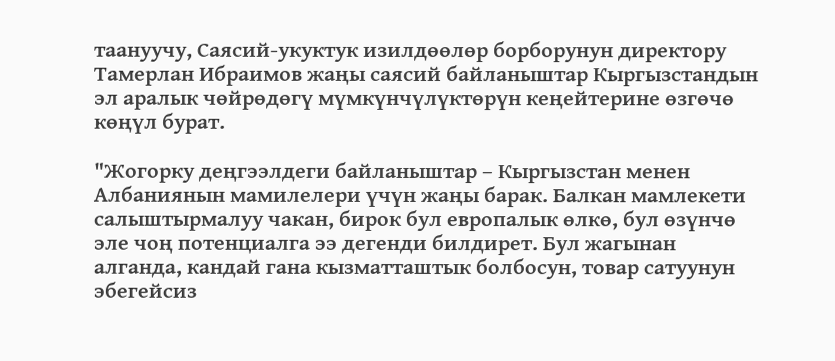таануучу, Саясий-укуктук изилдөөлөр борборунун директору Тамерлан Ибраимов жаңы саясий байланыштар Кыргызстандын эл аралык чөйрөдөгү мүмкүнчүлүктөрүн кеңейтерине өзгөчө көңүл бурат.

"Жогорку деңгээлдеги байланыштар – Кыргызстан менен Албаниянын мамилелери үчүн жаңы барак. Балкан мамлекети салыштырмалуу чакан, бирок бул европалык өлкө, бул өзүнчө эле чоң потенциалга ээ дегенди билдирет. Бул жагынан алганда, кандай гана кызматташтык болбосун, товар сатуунун эбегейсиз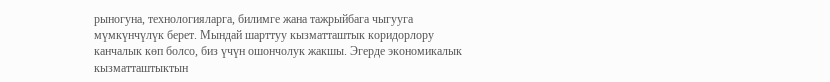рыногуна, технологияларга, билимге жана тажрыйбага чыгууга мүмкүнчүлүк берет. Мындай шарттуу кызматташтык коридорлору канчалык көп болсо, биз үчүн ошончолук жакшы. Эгерде экономикалык кызматташтыктын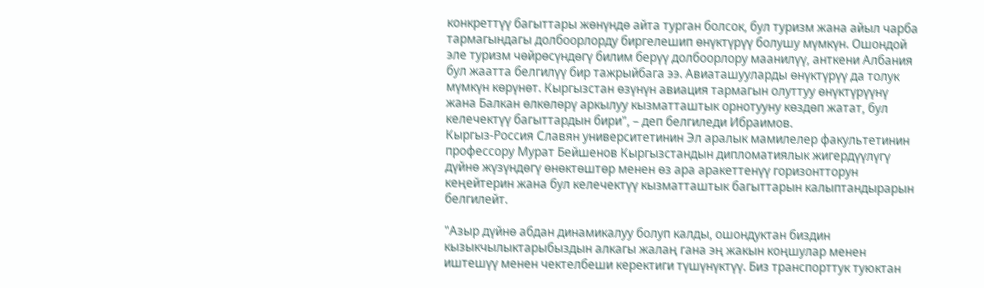конкреттүү багыттары жөнүндө айта турган болсок, бул туризм жана айыл чарба тармагындагы долбоорлорду биргелешип өнүктүрүү болушу мүмкүн. Ошондой эле туризм чөйрөсүндөгү билим берүү долбоорлору маанилүү, анткени Албания бул жаатта белгилүү бир тажрыйбага ээ. Авиаташууларды өнүктүрүү да толук мүмкүн көрүнөт. Кыргызстан өзүнүн авиация тармагын олуттуу өнүктүрүүнү жана Балкан өлкөлөрү аркылуу кызматташтык орнотууну көздөп жатат, бул келечектүү багыттардын бири", – деп белгиледи Ибраимов.
Кыргыз-Россия Славян университетинин Эл аралык мамилелер факультетинин профессору Мурат Бейшенов Кыргызстандын дипломатиялык жигердүүлүгү дүйнө жүзүндөгү өнөктөштөр менен өз ара аракеттенүү горизонтторун кеңейтерин жана бул келечектүү кызматташтык багыттарын калыптандырарын белгилейт.

"Азыр дүйнө абдан динамикалуу болуп калды, ошондуктан биздин кызыкчылыктарыбыздын алкагы жалаң гана эң жакын коңшулар менен иштешүү менен чектелбеши керектиги түшүнүктүү. Биз транспорттук туюктан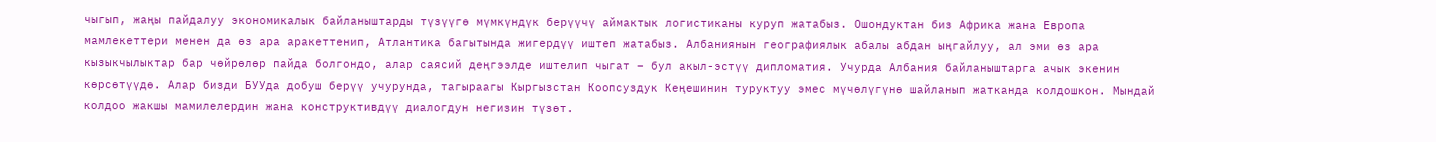чыгып, жаңы пайдалуу экономикалык байланыштарды түзүүгө мүмкүндүк берүүчү аймактык логистиканы куруп жатабыз. Ошондуктан биз Африка жана Европа мамлекеттери менен да өз ара аракеттенип, Атлантика багытында жигердүү иштеп жатабыз. Албаниянын географиялык абалы абдан ыңгайлуу, ал эми өз ара кызыкчылыктар бар чөйрөлөр пайда болгондо, алар саясий деңгээлде иштелип чыгат – бул акыл-эстүү дипломатия. Учурда Албания байланыштарга ачык экенин көрсөтүүдө. Алар бизди БУУда добуш берүү учурунда, тагыраагы Кыргызстан Коопсуздук Кеңешинин туруктуу эмес мүчөлүгүнө шайланып жатканда колдошкон. Мындай колдоо жакшы мамилелердин жана конструктивдүү диалогдун негизин түзөт.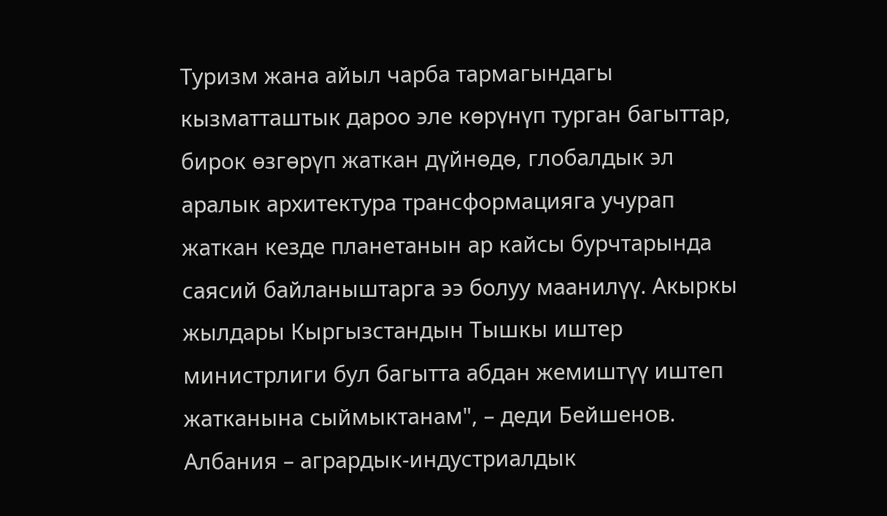Туризм жана айыл чарба тармагындагы кызматташтык дароо эле көрүнүп турган багыттар, бирок өзгөрүп жаткан дүйнөдө, глобалдык эл аралык архитектура трансформацияга учурап жаткан кезде планетанын ар кайсы бурчтарында саясий байланыштарга ээ болуу маанилүү. Акыркы жылдары Кыргызстандын Тышкы иштер министрлиги бул багытта абдан жемиштүү иштеп жатканына сыймыктанам", – деди Бейшенов.
Албания – агрардык-индустриалдык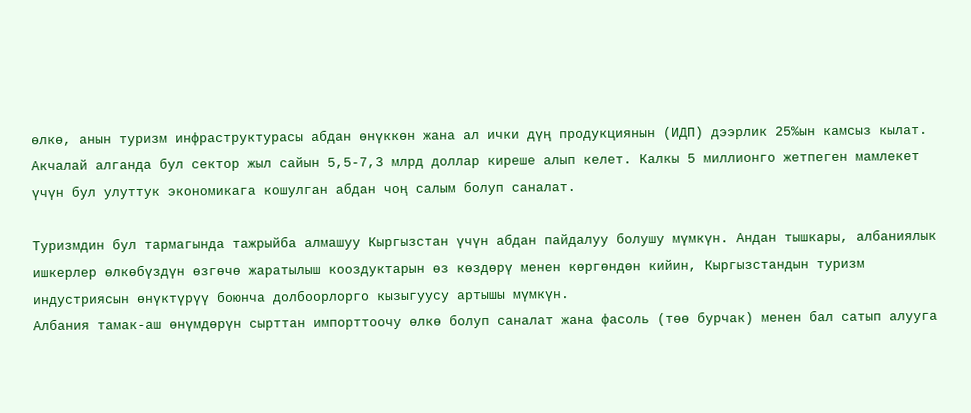өлкө, анын туризм инфраструктурасы абдан өнүккөн жана ал ички дүң продукциянын (ИДП) дээрлик 25%ын камсыз кылат. Акчалай алганда бул сектор жыл сайын 5,5-7,3 млрд доллар киреше алып келет. Калкы 5 миллионго жетпеген мамлекет үчүн бул улуттук экономикага кошулган абдан чоң салым болуп саналат.

Туризмдин бул тармагында тажрыйба алмашуу Кыргызстан үчүн абдан пайдалуу болушу мүмкүн. Андан тышкары, албаниялык ишкерлер өлкөбүздүн өзгөчө жаратылыш кооздуктарын өз көздөрү менен көргөндөн кийин, Кыргызстандын туризм индустриясын өнүктүрүү боюнча долбоорлорго кызыгуусу артышы мүмкүн.
Албания тамак-аш өнүмдөрүн сырттан импорттоочу өлкө болуп саналат жана фасоль (төө бурчак) менен бал сатып алууга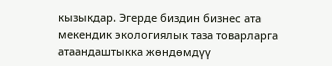кызыкдар. Эгерде биздин бизнес ата мекендик экологиялык таза товарларга атаандаштыкка жөндөмдүү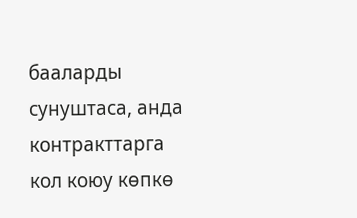бааларды сунуштаса, анда контракттарга кол коюу көпкө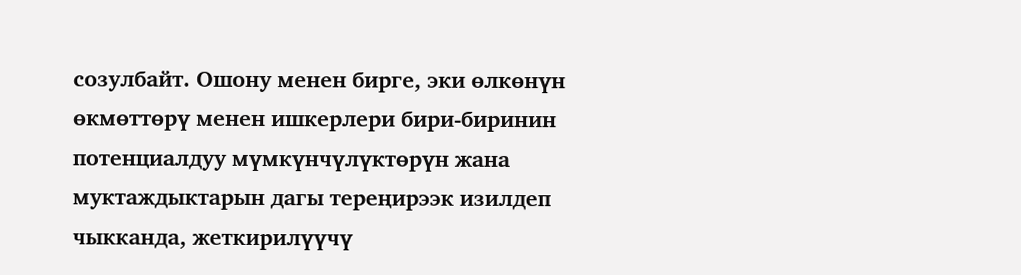созулбайт. Ошону менен бирге, эки өлкөнүн өкмөттөрү менен ишкерлери бири-биринин потенциалдуу мүмкүнчүлүктөрүн жана муктаждыктарын дагы тереңирээк изилдеп чыкканда, жеткирилүүчү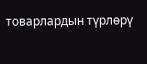товарлардын түрлөрү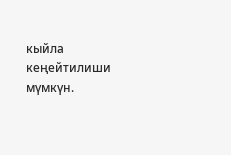кыйла кеңейтилиши мүмкүн.